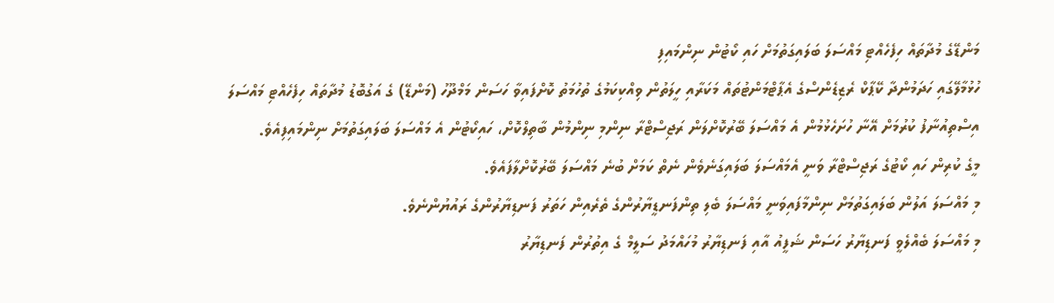މަންޑޭގެ މުދާތައް ހިފެހެއްޓި މައްސަލަ ބަލައިގަތުމަށް ހައި ކޯޓުން ނިންމައިފި
ހުޅުމާލޭގައި ހަދަމުންދާ ކޭޕާކް ރެޒިޑެންސްގެ އެޕާޓްމަންޓުތައް މަކަރާއި ހީލަތުން ވިއްކިކަމުގެ ތުހުމަތު ކޮށްފައިވާ ހަސަން މަމްދޫހު (މަންޑޭ) ގެ އަގުބޮޑު މުދާތައް ހިފެހެއްޓި މައްސަލަ އިސްތިއުނާފު ކުރުމަށް އޭނާ ހުށަހެޅުމުން އެ މައްސަލަ ބޭރުކޮށްލަން ރަޖިސްޓްރާ ނިންމި ނިންމުން ބާތިލްކޮށް، ހައިކޯޓުން އެ މައްސަލަ ބަލައިގަތުމަށް ނިންމައިފިއެވެ.
މީގެ ކުރިން ހައި ކޯޓުގެ ރަޖިސްޓްރާ ވަނީ އެމައްސަލަ ބަލައިގަނެވެން ނެތް ކަމަށް ބުނެ މައްސަލަ ބޭރުކޮށްލާފައެވެ.
މި މައްސަލަ އަލުން ބަލައިގަތުމަށް ނިންމާފައިވަނީ މައްސަލަ ބެލި ތިންފަނޑީޔާރުންގެ ތެރެއިން ހަތަރު ފަނޑިޔާރުންގެ ރައުޔުންނެވެ.
މި މައްސަލަ ބެއްލެވީ ފަނޑިޔާރު ހަސަން ޝަފީއު އާއި ފަނޑިޔާރު މުހައްމަދު ސަލީމް ގެ އިތުރުން ފަނޑިޔާރު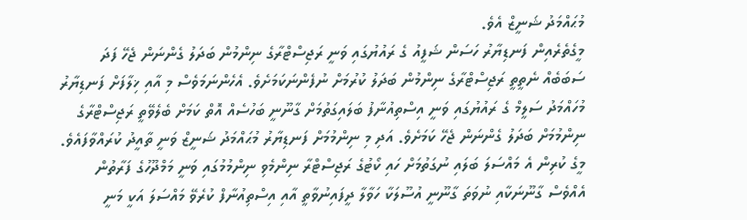މުޙައްމަދު ޝަނީޒް އެވެ.
މީގެތެރެއިން ފަނޑިޔާރު ހަސަން ޝަފީއު ގެ ރައުޔުގައި ވަނީ ރަޖިސްޓްރާގެ ނިންމުން ބަދަލު ގެންނަން ޖެހޭ ފަދަ ސަބަބެއް ނެތީތީ ރަޖިސްޓްރާގެ ނިންމުން ބަދަލު ކުރުމަށް ނުފެންނަކަމަށެވެ. އެހެންނަމަވެސް މި އާއި ޚިލާފަށް ފަނޑިޔާރު މުހައްމަދު ސަލީމް ގެ ރައުޔުގައި ވަނީ އިސްތިއުނާފު ބަލައިގަތުމަށް ގާނޫނީ ބަހުސެއް އޮތް ކަމަށް ބެލެވޭތީ ރަޖިސްޓްރާގެ ނިންމުމަށް ބަދަލު ގެންނަން ޖެހޭ ކަމަށެވެ. އަދި މި ނިންމުމަށް ފަނޑިޔާރު މުޙައްމަދު ޝަނީޒް ވަނީ ތާއީދު ކުރައްވާފައެވެ.
މީގެ ކުރިން އެ މައްސަލަ ބަލައި ނުގަތުމަށް ހައި ކޯޓުގެ ރަޖިސްޓްރާ ނިންމެވި ނިންމުމުގައި ވަނީ މަމްދޫހުގެ ފަރާތުން އެއްވެސް ގާނޫނަކާއި ނުވަތަ ގާނޫނީ އުސޫލަކާ ހަވާލާ ދީފައިނުވާތީ އާއި އިސްތިއުނާފް ކުރެވޭ މައްސަލަ އަކީ މަނީ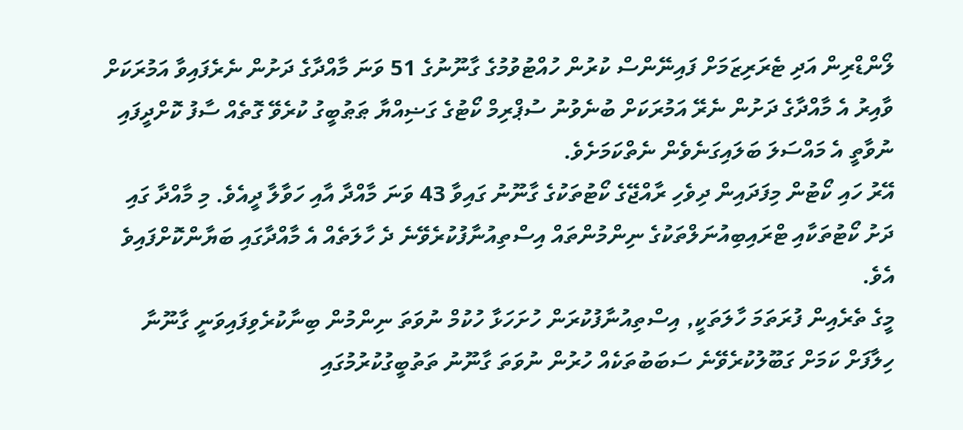ލޯންޑްރިން އަދި ޓެރަރިޒަމަށް ފައިނޭންސް ކުރުން ހުއްޓުވުމުގެ ގާނޫނުގެ 51 ވަނަ މާއްދާގެ ދަށުން ނެރެފައިވާ އަމުރަކަށް ވާއިރު އެ މާއްދާގެ ދަށުން ނެރޭ އަމުރަކަށް ބުނެވުނު ސުޕްރިމް ކޯޓުގެ ގަޟިއްޔާ ޠަޠުބީގު ކުރެވޭ ގޮތެއް ސާފު ކޮށްދީފައި ނުވާތީ އެ މައްސަލަ ބަލައިގަނެވެން ނެތްކަމަށެވެ.
އޭރު ހައި ކޯޓުން މިފަދައިން ދިވެހި ރާއްޖޭގެ ކޯޓުތަކުގެ ގާނޫނު ގައިވާ 43 ވަނަ މާއްދާ އާއި ހަވާލާ ދީއެވެ. މި މާއްދާ ގައި ދަށު ކޯޓުތަކާއި ޓްރައިބިއުނަލްތަކުގެ ނިންމުންތައް އިސްތިއުނާފުކުރެވޭނެ ދެ ހާލަތެއް އެ މާއްދާގައި ބަޔާންކޮށްފައިވެ އެވެ.
މީގެ ތެރެއިން ފުރަތަމަ ހާލަތަކީ, އިސްތިއުނާފުކުރަން ހުށަހަޅާ ހުކުމް ނުވަތަ ނިންމުން ބިނާކުރެވިފައިވަނީ ގާނޫނާ ހިލާފަށް ކަމަށް ގަބޫލުކުރެވޭނެ ސަބަބުތަކެއް ހުރުން ނުވަތަ ގާނޫނު ތަތުބީގުކުރުމުގައި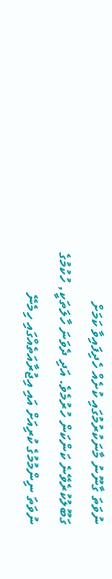ނުވަތަ ގާނޫނު މާނަކުރުމުގައި ކުށެއް ހެދިފައިވާ ކަމަށް ގަބޫލުކުރެވޭނެ ކަންކަން ހުރުމެވެ. އަދި ދެވަނަ ހާލަތަކީ, ހުކުމުގެ ނުވަތަ ނިންމުމުގެ ކުރިއަށް އައި އިޖުރާއަތެއްގައި ހިމެނޭ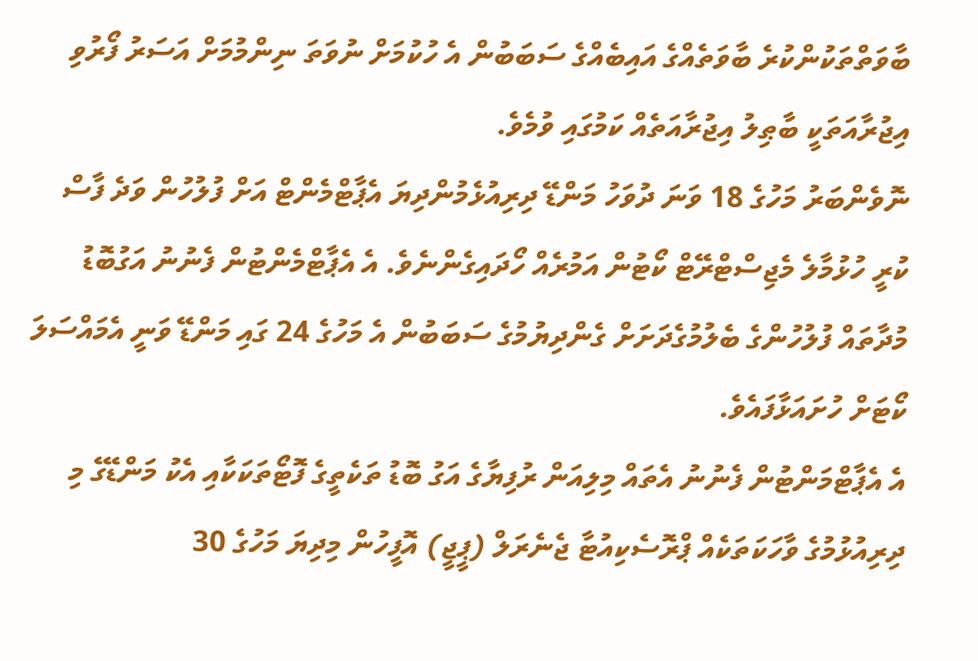ބާވަތްތަކުންކުރެ ބާވަތެއްގެ އައިބެއްގެ ސަބަބުން އެ ހުކުމަށް ނުވަތަ ނިންމުމަށް އަސަރު ފޯރުވި އިޖުރާއަތަކީ ބާޠިލު އިޖުރާއަތެއް ކަމުގައި ވުމެވެ.
ނޮވެންބަރު މަހުގެ 18 ވަނަ ދުވަހު މަންޑޭ ދިރިއުޅެމުންދިޔަ އެޕާޓްމެންޓް އަށް ފުލުހުން ވަދެ ފާސް ކުރީ ހުޅުމާލެ މެޖިސްޓްރޭޓް ކޯޓުން އަމުރެއް ހޯދައިގެންނެވެ. އެ އެޕާޓްމެންޓުން ފެނުނު އަގުބޮޑު މުދާތައް ފުލުހުންގެ ބެލުމުގެދަށަށް ގެންދިޔުމުގެ ސަބަބުން އެ މަހުގެ 24 ގައި މަންޑޭ ވަނީ އެމައްސަލަ ކޯޓަށް ހުށައަޅާފައެވެ.
އެ އެޕާޓްމަންޓުން ފެނުނު އެތައް މިލިއަން ރުފިޔާގެ އަގު ބޮޑު ތަކެތީގެ ފޮޓޯތަކަކާއި އެކު މަންޑޭގެ މި ދިރިއުޅުމުގެ ވާހަކަތަކެއް ޕްރޮސެކިއުޓާ ޖެނެރަލް (ޕީޖީ) އޮފީހުން މިދިޔަ މަހުގެ 30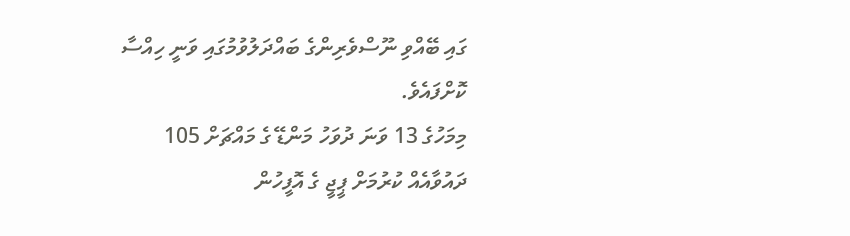ގައި ބޭއްވި ނޫސްވެރިންގެ ބައްދަލުވުމުގައި ވަނީ ހިއްސާ ކޮށްފައެވެ.
މިމަހުގެ 13 ވަނަ ދުވަހު މަންޑޭ ގެ މައްޗަށް 105 ދައުވާއެއް ކުރުމަށް ޕީޖީ ގެ އޮފީހުން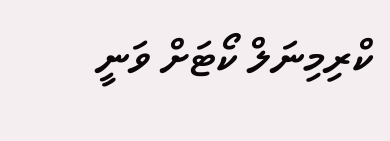ކްރިމިނަލް ކޯޓަށް ވަނީ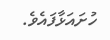ހުށައަޅާފައެވެ.